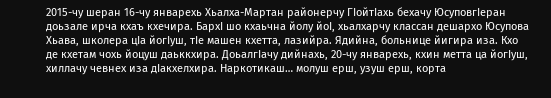2015-чу шеран 16-чу январехь Хьалха-Мартан районерчу ГIойтIахь бехачу ЮсуповгIеран доьзале ирча кхаъ кхечира. БархI шо кхаьчна йолу йоI, хьалхарчу классан дешархо Юсупова Хьава, школера цIа йогIуш, тIе машен кхетта, лазийра. Ядийна, больнице йигира иза. Кхо де кхетам чохь йоцуш даьккхира. ДоьалгIачу дийнахь, 20-чу январехь, кхин метта ца йогIуш, хиллачу чевнех иза дIакхелхира. Наркотикаш… молуш ерш, узуш ерш, корта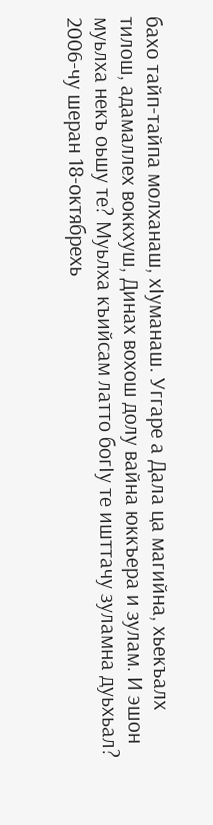бахо тайп-тайпа молханаш, хIуманаш. Уггаре а Дала ца магийна, хьекъалх тилош, адамаллех воккхуш, Динах вохош долу вайна юккъера и зулам. И эшон муьлха некъ оьшу те? Муьлха къийсам латто богIу те ишттачу зуламна дуьхьал?
2006-чу шеран 18-октябрехь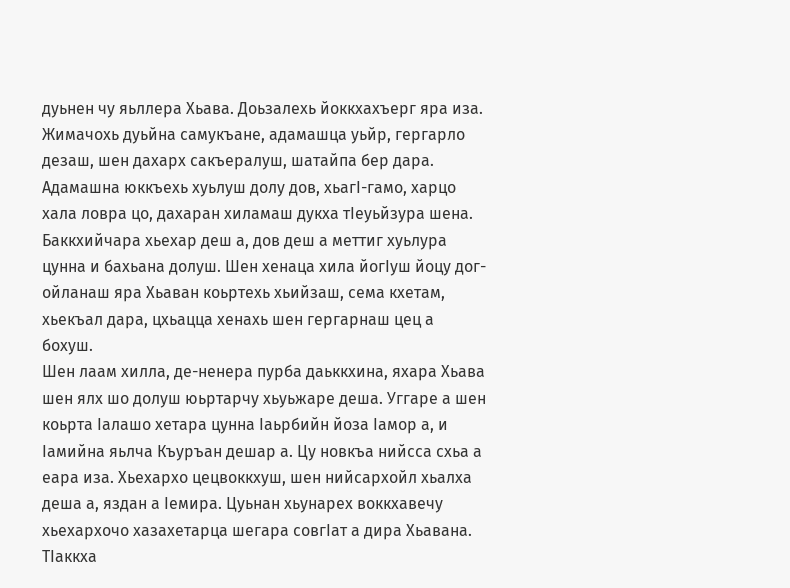дуьнен чу яьллера Хьава. Доьзалехь йоккхахъерг яра иза. Жимачохь дуьйна самукъане, адамашца уьйр, гергарло дезаш, шен дахарх сакъералуш, шатайпа бер дара. Адамашна юккъехь хуьлуш долу дов, хьагI-гамо, харцо хала ловра цо, дахаран хиламаш дукха тIеуьйзура шена. Баккхийчара хьехар деш а, дов деш а меттиг хуьлура цунна и бахьана долуш. Шен хенаца хила йогIуш йоцу дог-ойланаш яра Хьаван коьртехь хьийзаш, сема кхетам, хьекъал дара, цхьацца хенахь шен гергарнаш цец а бохуш.
Шен лаам хилла, де-ненера пурба даьккхина, яхара Хьава шен ялх шо долуш юьртарчу хьуьжаре деша. Уггаре а шен коьрта Iалашо хетара цунна Iаьрбийн йоза Iамор а, и Iамийна яьлча Къуръан дешар а. Цу новкъа нийсса схьа а еара иза. Хьехархо цецвоккхуш, шен нийсархойл хьалха деша а, яздан а Iемира. Цуьнан хьунарех воккхавечу хьехархочо хазахетарца шегара совгIат а дира Хьавана.
ТIаккха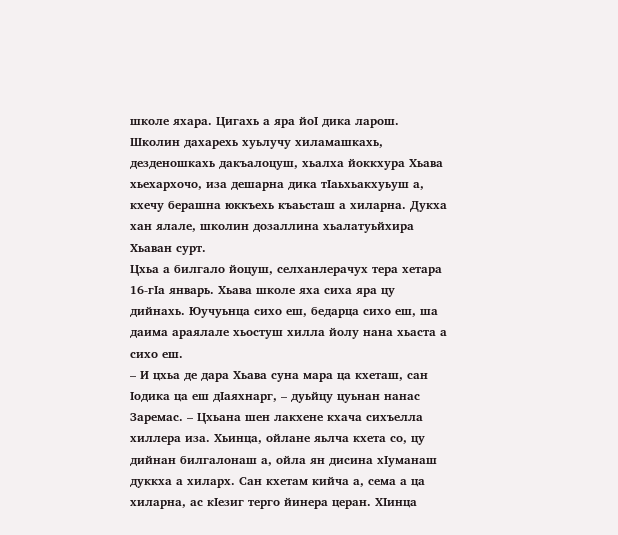школе яхара. Цигахь а яра йоI дика ларош. Школин дахарехь хуьлучу хиламашкахь, дезденошкахь дакъалоцуш, хьалха йоккхура Хьава хьехархочо, иза дешарна дика тIаьхьакхуьуш а, кхечу берашна юккъехь къаьсташ а хиларна. Дукха хан ялале, школин дозаллина хьалатуьйхира Хьаван сурт.
Цхьа а билгало йоцуш, селханлерачух тера хетара 16-гIа январь. Хьава школе яха сиха яра цу дийнахь. Юучуьнца сихо еш, бедарца сихо еш, ша даима араялале хьостуш хилла йолу нана хьаста а сихо еш.
– И цхьа де дара Хьава суна мара ца кхеташ, сан Iодика ца еш дIаяхнарг, – дуьйцу цуьнан нанас Заремас. – Цхьана шен лакхене кхача сихъелла хиллера иза. Хьинца, ойлане яьлча кхета со, цу дийнан билгалонаш а, ойла ян дисина хIуманаш дуккха а хиларх. Сан кхетам кийча а, сема а ца хиларна, ас кIезиг терго йинера церан. ХIинца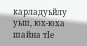карладуьйлу уьш, юх-юха шайна тIе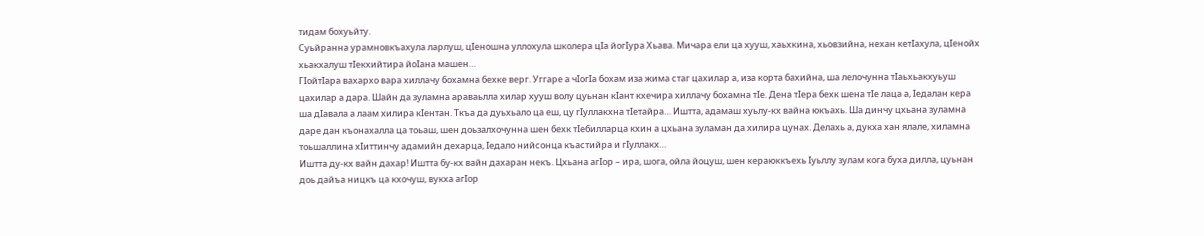тидам бохуьйту.
Суьйранна урамновкъахула ларлуш, цIеношна уллохула школера цIа йогIура Хьава. Мичара ели ца хууш, хаьхкина, хьовзийна, нехан кетIахула, цIенойх хьакхалуш тIекхийтира йоIана машен…
ГIойтIара вахархо вара хиллачу бохамна бехке верг. Уггаре а чIогIа бохам иза жима стаг цахилар а, иза корта бахийна, ша лелочунна тIаьхьакхуьуш цахилар а дара. Шайн да зуламна араваьлла хилар хууш волу цуьнан кIант кхечира хиллачу бохамна тIе. Дена тIера бехк шена тIе лаца а, Iедалан кера ша дIавала а лаам хилира кIентан. Ткъа да дуьхьало ца еш, цу гIуллакхна тIетайра… Иштта, адамаш хуьлу-кх вайна юкъахь. Ша динчу цхьана зуламна даре дан къонахалла ца тоьаш, шен доьзалхочунна шен бехк тIебилларца кхин а цхьана зуламан да хилира цунах. Делахь а, дукха хан ялале, хиламна тоьшаллина хIиттинчу адамийн дехарца, Iедало нийсонца къастийра и гIуллакх…
Иштта ду-кх вайн дахар! Иштта бу-кх вайн дахаран некъ. Цхьана агIор – ира, шога, ойла йоцуш, шен кераюккъехь Iуьллу зулам кога буха дилла, цуьнан доь дайъа ницкъ ца кхочуш, вукха агIор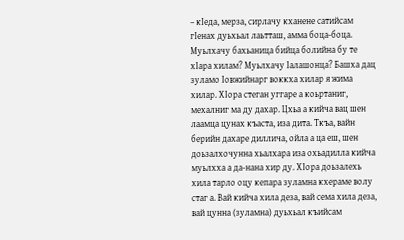– кIеда, мерза, сирлачу кханене сатийсам гIенах дуьхьал лаьтташ, амма боца-боца.
Муьлхачу бахьаница бийца болийна бу те хIара хилам? Муьлхачу Iалашонца? Башха дац зуламо Iовжийнарг воккха хилар я жима хилар. ХIора стеган уггаре а коьртаниг, мехалниг ма ду дахар. Цхьа а кийча вац шен лаамца цунах къаста, иза дита. Ткъа, вайн берийн дахаре диллича, ойла а ца еш, шен доьзалхочунна хьалхара иза охьадилла кийча муьлхха а да-нана хир ду. ХIора доьзалехь хила тарло оцу кепара зуламна кхераме волу стаг а. Вай кийча хила деза, вай сема хила деза, вай цунна (зуламна) дуьхьал къийсам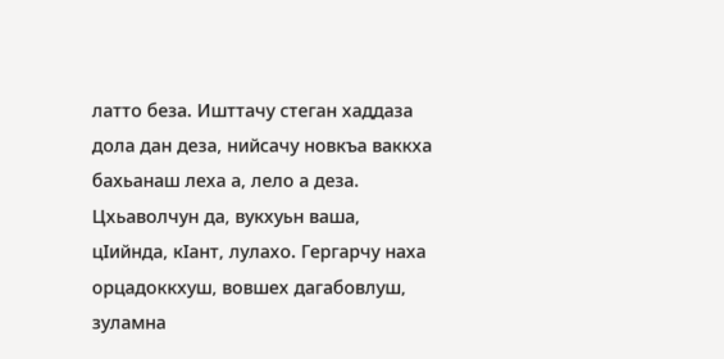латто беза. Ишттачу стеган хаддаза дола дан деза, нийсачу новкъа ваккха бахьанаш леха а, лело а деза. Цхьаволчун да, вукхуьн ваша, цIийнда, кIант, лулахо. Гергарчу наха орцадоккхуш, вовшех дагабовлуш, зуламна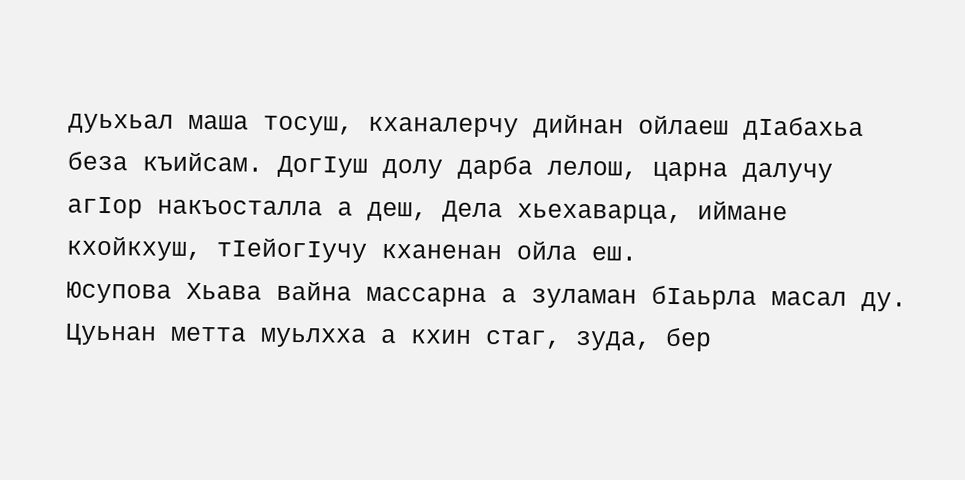дуьхьал маша тосуш, кханалерчу дийнан ойлаеш дIабахьа беза къийсам. ДогIуш долу дарба лелош, царна далучу агIор накъосталла а деш, Дела хьехаварца, иймане кхойкхуш, тIейогIучу кханенан ойла еш.
Юсупова Хьава вайна массарна а зуламан бIаьрла масал ду. Цуьнан метта муьлхха а кхин стаг, зуда, бер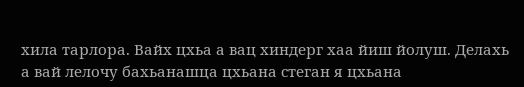хила тарлора. Вайх цхьа а вац хиндерг хаа йиш йолуш. Делахь а вай лелочу бахьанашца цхьана стеган я цхьана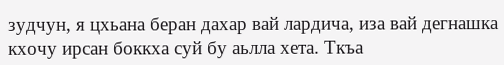зудчун, я цхьана беран дахар вай лардича, иза вай дегнашка кхочу ирсан боккха суй бу аьлла хета. Ткъа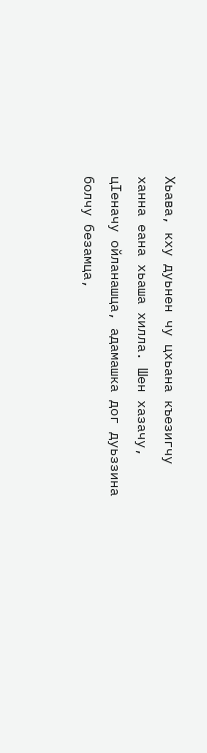Хьава, кху дуьнен чу цхьана къезигчу ханна еана хьаша хилла. Шен хазачу, цIеначу ойланашца, адамашка дог дуьззина болчу безамца,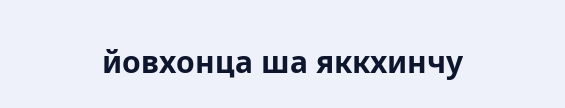йовхонца ша яккхинчу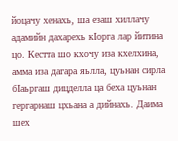йоцачу хенахь, ша езаш хиллачу адамийн дахарехь кIорга лар йитина цо. Кестта шо кхочу иза кхелхина, амма иза дагара яьлла, цуьнан сирла бIаьргаш дицделла ца беха цуьнан гергарнаш цхьана а дийнахь. Даима шех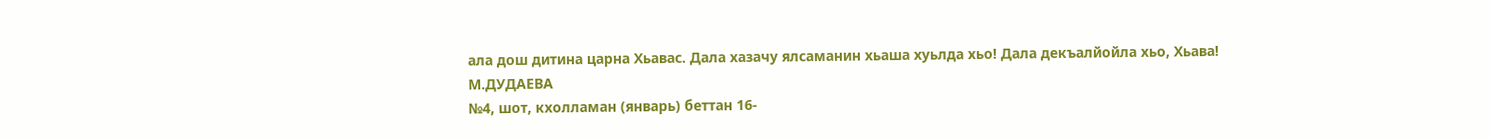ала дош дитина царна Хьавас. Дала хазачу ялсаманин хьаша хуьлда хьо! Дала декъалйойла хьо, Хьава!
М.ДУДАЕВА
№4, шот, кхолламан (январь) беттан 16-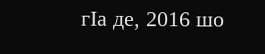гIа де, 2016 шо